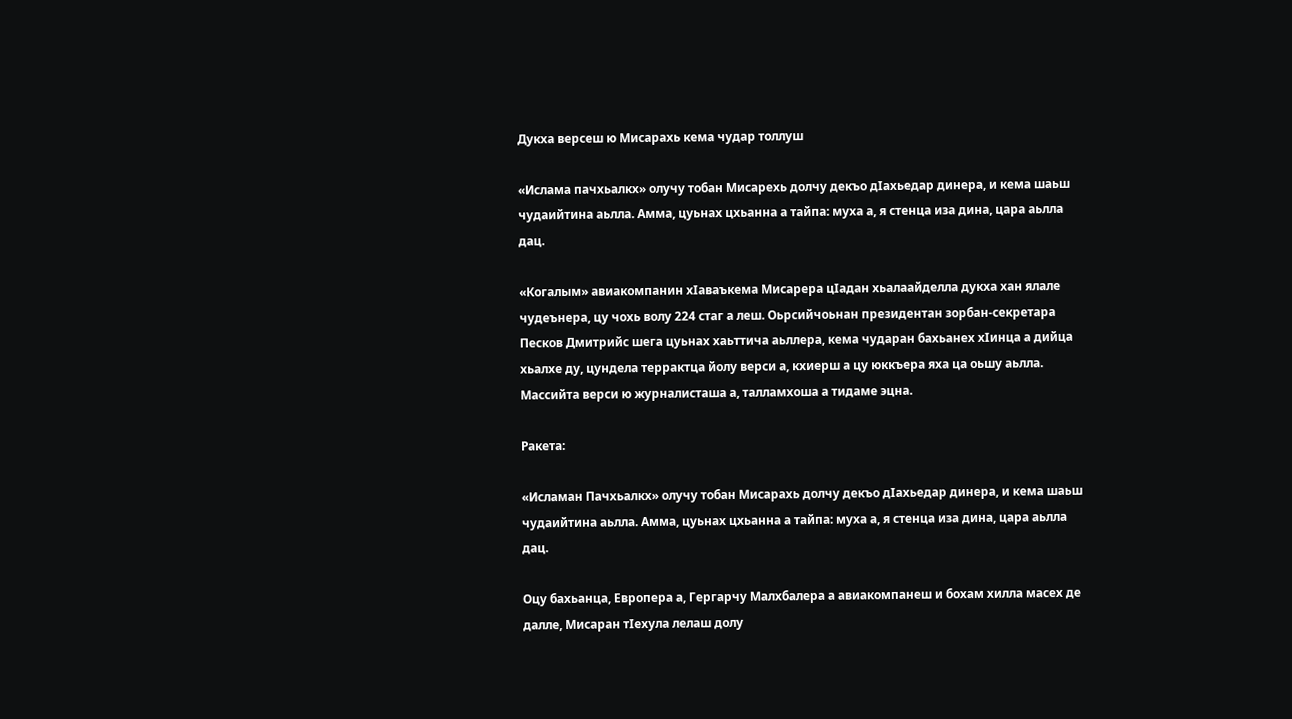Дукха версеш ю Мисарахь кема чудар толлуш

«Ислама пачхьалкх» олучу тобан Мисарехь долчу декъо дIахьедар динера, и кема шаьш чудаийтина аьлла. Амма, цуьнах цхьанна а тайпа: муха а, я стенца иза дина, цара аьлла дац.

«Когалым» авиакомпанин хIаваъкема Мисарера цIадан хьалаайделла дукха хан ялале чудеънера, цу чохь волу 224 стаг а леш. Оьрсийчоьнан президентан зорбан-секретара Песков Дмитрийс шега цуьнах хаьттича аьллера, кема чударан бахьанех хIинца а дийца хьалхе ду, цундела террактца йолу верси а, кхиерш а цу юккъера яха ца оьшу аьлла. Массийта верси ю журналисташа а, талламхоша а тидаме эцна.

Ракета:

«Исламан Пачхьалкх» олучу тобан Мисарахь долчу декъо дIахьедар динера, и кема шаьш чудаийтина аьлла. Амма, цуьнах цхьанна а тайпа: муха а, я стенца иза дина, цара аьлла дац.

Оцу бахьанца, Европера а, Гергарчу Малхбалера а авиакомпанеш и бохам хилла масех де далле, Мисаран тIехула лелаш долу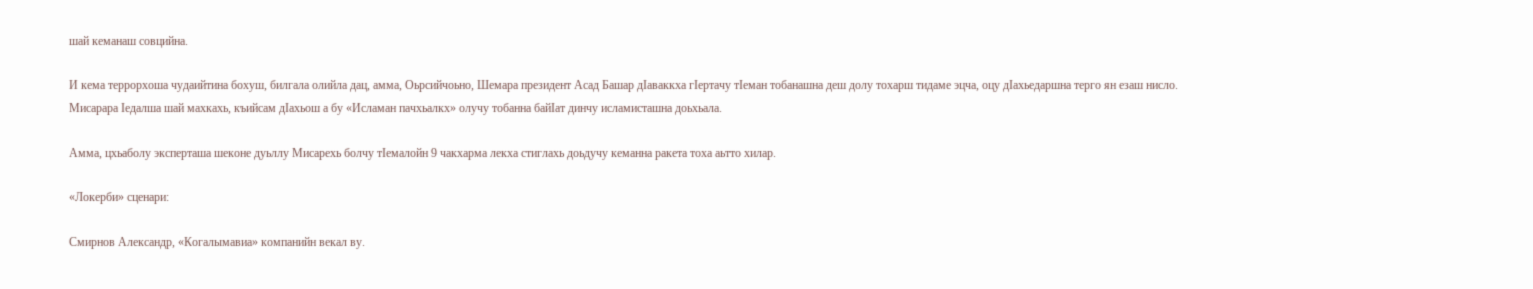шай кеманаш совцийна.

И кема террорхоша чудаийтина бохуш, билгала олийла дац, амма, Оьрсийчоьно, Шемара президент Асад Башар дIаваккха гIертачу тIеман тобанашна деш долу тохарш тидаме эцча, оцу дIахьедаршна терго ян езаш нисло. Мисарара Iедалша шай махкахь, къийсам дIахьош а бу «Исламан пачхьалкх» олучу тобанна байIат динчу исламисташна доьхьала.

Амма, цхьаболу эксперташа шеконе дуьллу Мисарехь болчу тIемалойн 9 чакхарма лекха стиглахь доьдучу кеманна ракета тоха аьтто хилар.

«Локерби» сценари:

Смирнов Александр, «Когалымавиа» компанийн векал ву.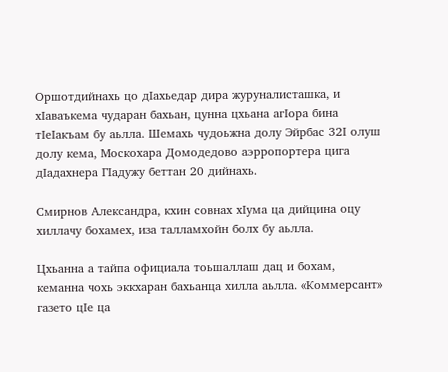Оршотдийнахь цо дIахьедар дира журуналисташка, и хIаваъкема чударан бахьан, цунна цхьана агIора бина тIеIакъам бу аьлла. Шемахь чудоьжна долу Эйрбас 32I олуш долу кема, Москохара Домодедово аэрропортера цига дIадахнера ГIадужу беттан 20 дийнахь.

Смирнов Александра, кхин совнах хIума ца дийцина оцу хиллачу бохамех, иза талламхойн болх бу аьлла.

Цхьанна а тайпа официала тоьшаллаш дац и бохам, кеманна чохь эккхаран бахьанца хилла аьлла. «Коммерсант» газето цIе ца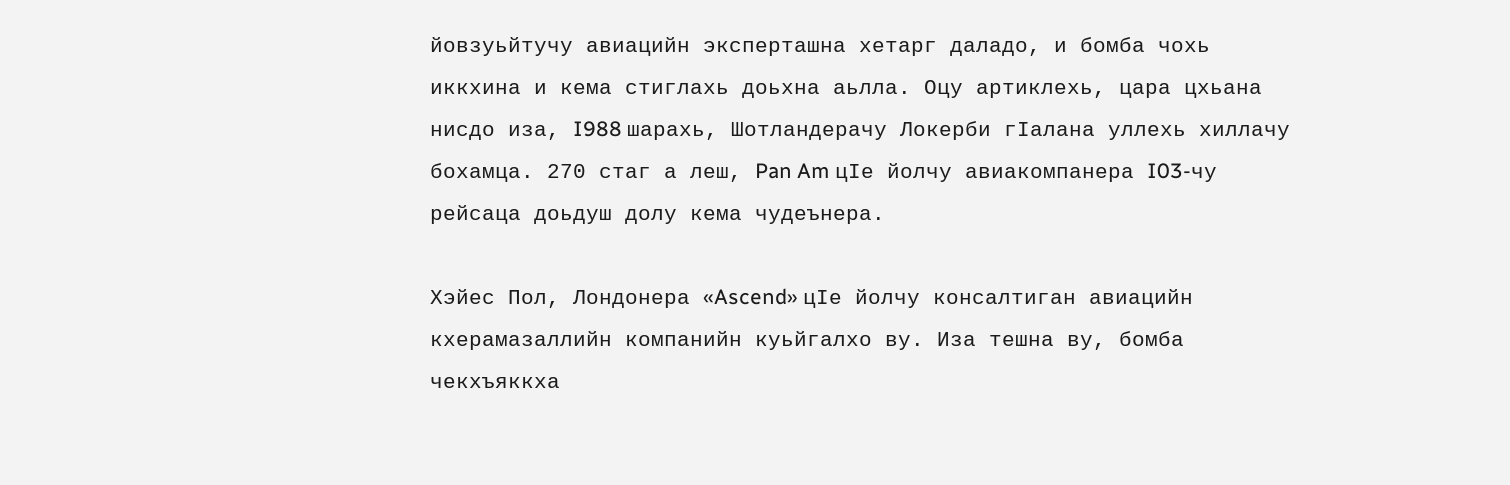йовзуьйтучу авиацийн эксперташна хетарг даладо, и бомба чохь иккхина и кема стиглахь доьхна аьлла. Оцу артиклехь, цара цхьана нисдо иза, I988 шарахь, Шотландерачу Локерби гIалана уллехь хиллачу бохамца. 270 стаг а леш, Pan Am цIе йолчу авиакомпанера I03-чу рейсаца доьдуш долу кема чудеънера.

Хэйес Пол, Лондонера «Ascend» цIе йолчу консалтиган авиацийн кхерамазаллийн компанийн куьйгалхо ву. Иза тешна ву, бомба чекхъяккха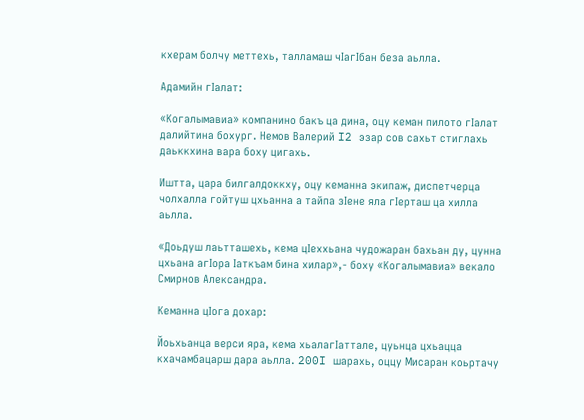кхерам болчу меттехь, талламаш чIагIбан беза аьлла.

Адамийн гIалат:

«Когалымавиа» компанино бакъ ца дина, оцу кеман пилото гIалат далийтина бохург. Немов Валерий I2 эзар сов сахьт стиглахь даьккхина вара боху цигахь.

Иштта, цара билгалдоккху, оцу кеманна экипаж, диспетчерца чолхалла гойтуш цхьанна а тайпа зIене яла гIерташ ца хилла аьлла.

«Доьдуш лаьтташехь, кема цIеххьана чудожаран бахьан ду, цунна цхьана агIора Iаткъам бина хилар»,- боху «Когалымавиа» векало Смирнов Александра.

Кеманна цIога дохар:

Йоьхьанца верси яра, кема хьалагIаттале, цуьнца цхьацца кхачамбацарш дара аьлла. 200I шарахь, оццу Мисаран коьртачу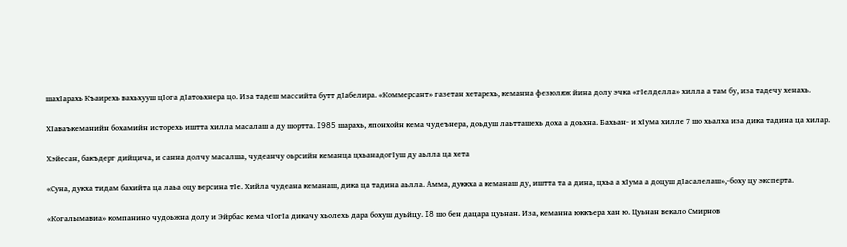шахIарахь Къаирехь вахьхууш цIога дIатоьхнера цо. Иза тадеш массийта бутт дIабелира. «Коммерсант» газетан хетарехь, кеманна фезюляж йина долу эчка «гIелделла» хилла а там бу, иза тадечу хенахь.

ХIаваъкеманийн бохамийн исторехь иштта хилла масалаш а ду шортта. I985 шарахь, японхойн кема чудеънера, доьдуш лаьтташехь доха а доьхна. Бахьан- и хIума хилле 7 шо хьалха иза дика тадина ца хилар.

Хэйесан, бакъдерг дийцича, и санна долчу масалша, чудеанчу оьрсийн кеманца цхьанадогIуш ду аьлла ца хета

«Суна, дукха тидам бахийта ца лаьа оцу версина тIе. Хийла чудеана кеманаш, дика ца тадина аьлла. Амма, дуккха а кеманаш ду, иштта та а дина, цхьа а хIума а доцуш дIасалелаш»,-боху цу эксперта.

«Когалымавиа» компанино чудоьжна долу и Эйрбас кема чIогIа дикачу хьолехь дара бохуш дуьйцу. I8 шо бен дацара цуьнан. Иза, кеманна юккъера хан ю. Цуьнан векало Смирнов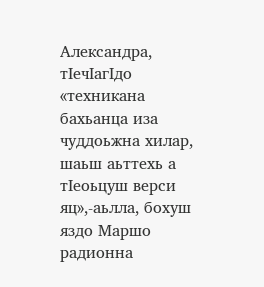Александра, тIечIагIдо «техникана бахьанца иза чуддоьжна хилар, шаьш аьттехь а тIеоьцуш верси яц»,-аьлла, бохуш яздо Маршо радионна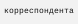корреспондента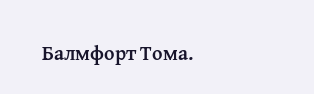Балмфорт Тома.